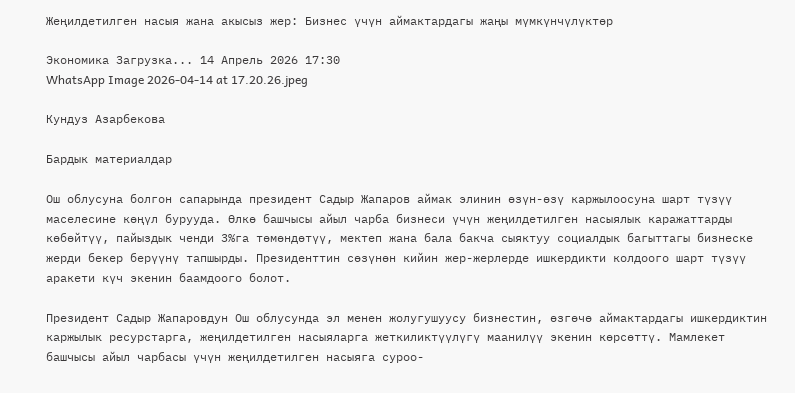Жеңилдетилген насыя жана акысыз жер: Бизнес үчүн аймактардагы жаңы мүмкүнчүлүктөр

Экономика Загрузка... 14 Апрель 2026 17:30
WhatsApp Image 2026-04-14 at 17.20.26.jpeg

Кундуз Азарбекова

Бардык материалдар

Ош облусуна болгон сапарында президент Садыр Жапаров аймак элинин өзүн-өзү каржылоосуна шарт түзүү маселесине көңүл бурууда. Өлкө башчысы айыл чарба бизнеси үчүн жеңилдетилген насыялык каражаттарды көбөйтүү, пайыздык ченди 3%га төмөндөтүү, мектеп жана бала бакча сыяктуу социалдык багыттагы бизнеске жерди бекер берүүнү тапшырды. Президенттин сөзүнөн кийин жер-жерлерде ишкердикти колдоого шарт түзүү аракети күч экенин баамдоого болот.

Президент Садыр Жапаровдун Ош облусунда эл менен жолугушуусу бизнестин, өзгөчө аймактардагы ишкердиктин каржылык ресурстарга, жеңилдетилген насыяларга жеткиликтүүлүгү маанилүү экенин көрсөттү. Мамлекет башчысы айыл чарбасы үчүн жеңилдетилген насыяга суроо-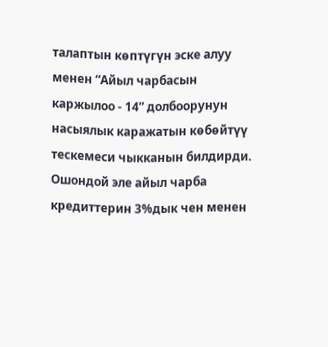талаптын көптүгүн эске алуу менен “Айыл чарбасын каржылоо - 14” долбоорунун насыялык каражатын көбөйтүү тескемеси чыкканын билдирди. Ошондой эле айыл чарба кредиттерин 3%дык чен менен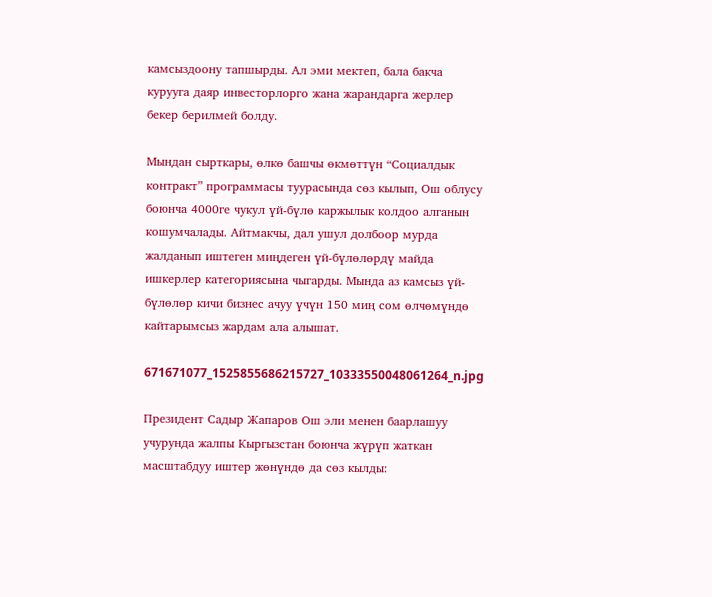камсыздоону тапшырды. Ал эми мектеп, бала бакча курууга даяр инвесторлорго жана жарандарга жерлер бекер берилмей болду.

Мындан сырткары, өлкө башчы өкмөттүн “Социалдык контракт” программасы туурасында сөз кылып, Ош облусу боюнча 4000ге чукул үй-бүлө каржылык колдоо алганын кошумчалады. Айтмакчы, дал ушул долбоор мурда жалданып иштеген миңдеген үй-бүлөлөрдү майда ишкерлер категориясына чыгарды. Мында аз камсыз үй-бүлөлөр кичи бизнес ачуу үчүн 150 миң сом өлчөмүндө кайтарымсыз жардам ала алышат.

671671077_1525855686215727_10333550048061264_n.jpg

Президент Садыр Жапаров Ош эли менен баарлашуу учурунда жалпы Кыргызстан боюнча жүрүп жаткан масштабдуу иштер жөнүндө да сөз кылды: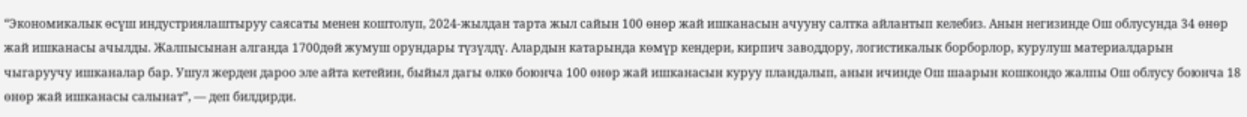“Экономикалык өсүш индустриялаштыруу саясаты менен коштолуп, 2024-жылдан тарта жыл сайын 100 өнөр жай ишканасын ачууну салтка айлантып келебиз. Анын негизинде Ош облусунда 34 өнөр жай ишканасы ачылды. Жалпысынан алганда 1700дөй жумуш орундары түзүлдү. Алардын катарында көмүр кендери, кирпич заводдору, логистикалык борборлор, курулуш материалдарын чыгаруучу ишканалар бар. Ушул жерден дароо эле айта кетейин, быйыл дагы өлкө боюнча 100 өнөр жай ишканасын куруу пландалып, анын ичинде Ош шаарын кошкондо жалпы Ош облусу боюнча 18 өнөр жай ишканасы салынат”, — деп билдирди.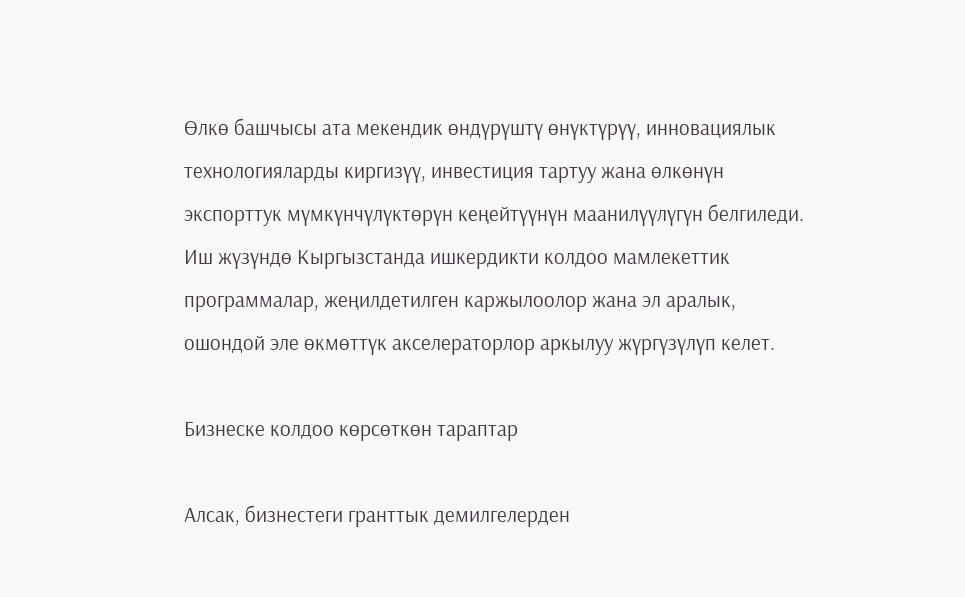Өлкө башчысы ата мекендик өндүрүштү өнүктүрүү, инновациялык технологияларды киргизүү, инвестиция тартуу жана өлкөнүн экспорттук мүмкүнчүлүктөрүн кеңейтүүнүн маанилүүлүгүн белгиледи. Иш жүзүндө Кыргызстанда ишкердикти колдоо мамлекеттик программалар, жеңилдетилген каржылоолор жана эл аралык, ошондой эле өкмөттүк акселераторлор аркылуу жүргүзүлүп келет.

Бизнеске колдоо көрсөткөн тараптар

Алсак, бизнестеги гранттык демилгелерден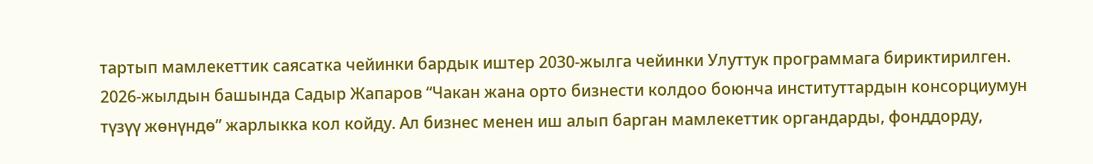тартып мамлекеттик саясатка чейинки бардык иштер 2030-жылга чейинки Улуттук программага бириктирилген. 2026-жылдын башында Садыр Жапаров “Чакан жана орто бизнести колдоо боюнча институттардын консорциумун түзүү жөнүндө” жарлыкка кол койду. Ал бизнес менен иш алып барган мамлекеттик органдарды, фонддорду,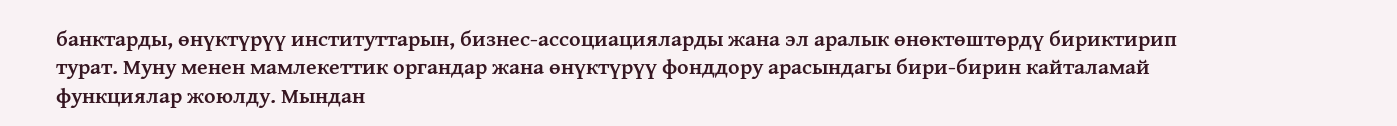банктарды, өнүктүрүү институттарын, бизнес-ассоциацияларды жана эл аралык өнөктөштөрдү бириктирип турат. Муну менен мамлекеттик органдар жана өнүктүрүү фонддору арасындагы бири-бирин кайталамай функциялар жоюлду. Мындан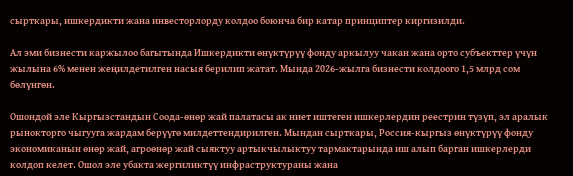сырткары, ишкердикти жана инвесторлорду колдоо боюнча бир катар принциптер киргизилди.

Ал эми бизнести каржылоо багытында Ишкердикти өнүктүрүү фонду аркылуу чакан жана орто субъекттер үчүн жылына 6% менен жеңилдетилген насыя берилип жатат. Мында 2026-жылга бизнести колдоого 1,5 млрд сом бөлүнгөн.

Ошондой эле Кыргызстандын Соода-өнөр жай палатасы ак ниет иштеген ишкерлердин реестрин түзүп, эл аралык рынокторго чыгууга жардам берүүгө милдеттендирилген. Мындан сырткары, Россия-кыргыз өнүктүрүү фонду экономиканын өнөр жай, агроөнөр жай сыяктуу артыкчылыктуу тармактарында иш алып барган ишкерлерди колдоп келет. Ошол эле убакта жергиликтүү инфраструктураны жана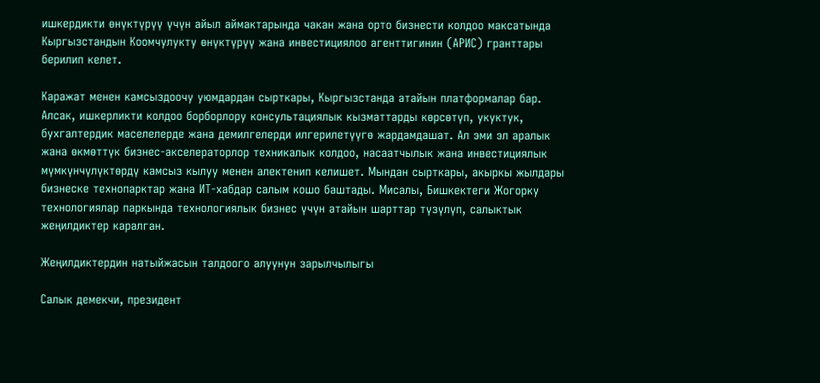ишкердикти өнүктүрүү үчүн айыл аймактарында чакан жана орто бизнести колдоо максатында Кыргызстандын Коомчулукту өнүктүрүү жана инвестициялоо агенттигинин (АРИС) гранттары берилип келет.

Каражат менен камсыздоочу уюмдардан сырткары, Кыргызстанда атайын платформалар бар. Алсак, ишкерликти колдоо борборлору консультациялык кызматтарды көрсөтүп, укуктук, бухгалтердик маселелерде жана демилгелерди илгерилетүүгө жардамдашат. Ал эми эл аралык жана өкмөттүк бизнес-акселераторлор техникалык колдоо, насаатчылык жана инвестициялык мүмкүнчүлүктөрдү камсыз кылуу менен алектенип келишет. Мындан сырткары, акыркы жылдары бизнеске технопарктар жана ИТ-хабдар салым кошо баштады. Мисалы, Бишкектеги Жогорку технологиялар паркында технологиялык бизнес үчүн атайын шарттар түзүлүп, салыктык жеңилдиктер каралган.

Жеңилдиктердин натыйжасын талдоого алуунун зарылчылыгы

Салык демекчи, президент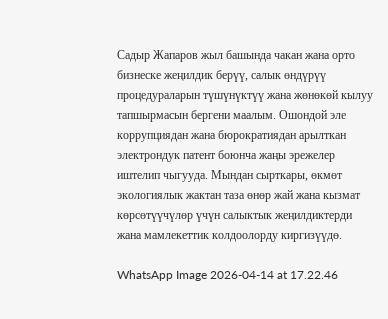Садыр Жапаров жыл башында чакан жана орто бизнеске жеңилдик берүү, салык өндүрүү процедураларын түшүнүктүү жана жөнөкөй кылуу тапшырмасын бергени маалым. Ошондой эле коррупциядан жана бюрократиядан арылткан электрондук патент боюнча жаңы эрежелер иштелип чыгууда. Мындан сырткары, өкмөт экологиялык жактан таза өнөр жай жана кызмат көрсөтүүчүлөр үчүн салыктык жеңилдиктерди жана мамлекеттик колдоолорду киргизүүдө.

WhatsApp Image 2026-04-14 at 17.22.46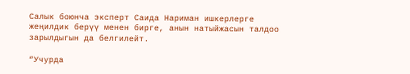Салык боюнча эксперт Саида Нариман ишкерлерге жеңилдик берүү менен бирге, анын натыйжасын талдоо зарылдыгын да белгилейт.

“Учурда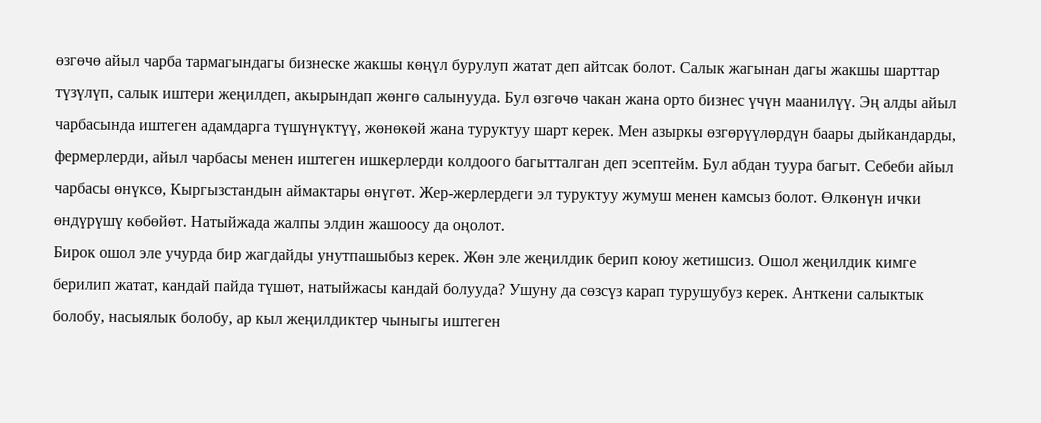өзгөчө айыл чарба тармагындагы бизнеске жакшы көңүл бурулуп жатат деп айтсак болот. Салык жагынан дагы жакшы шарттар түзүлүп, салык иштери жеңилдеп, акырындап жөнгө салынууда. Бул өзгөчө чакан жана орто бизнес үчүн маанилүү. Эң алды айыл чарбасында иштеген адамдарга түшүнүктүү, жөнөкөй жана туруктуу шарт керек. Мен азыркы өзгөрүүлөрдүн баары дыйкандарды, фермерлерди, айыл чарбасы менен иштеген ишкерлерди колдоого багытталган деп эсептейм. Бул абдан туура багыт. Себеби айыл чарбасы өнүксө, Кыргызстандын аймактары өнүгөт. Жер-жерлердеги эл туруктуу жумуш менен камсыз болот. Өлкөнүн ички өндүрүшү көбөйөт. Натыйжада жалпы элдин жашоосу да оңолот.
Бирок ошол эле учурда бир жагдайды унутпашыбыз керек. Жөн эле жеңилдик берип коюу жетишсиз. Ошол жеңилдик кимге берилип жатат, кандай пайда түшөт, натыйжасы кандай болууда? Ушуну да сөзсүз карап турушубуз керек. Анткени салыктык болобу, насыялык болобу, ар кыл жеңилдиктер чыныгы иштеген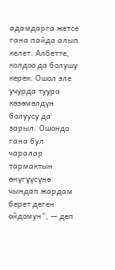адамдарга жетсе гана пайда алып келет. Албетте, колдоо да болушу керек. Ошол эле учурда туура көзөмөлдүн болуусу да зарыл. Ошондо гана бул чаралар тармактын өнүгүүсүнө чындап жардам берет деген ойдомун”, — деп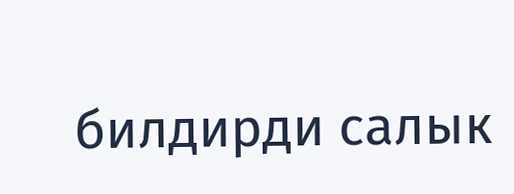билдирди салык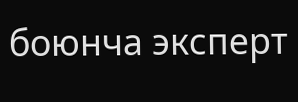боюнча эксперт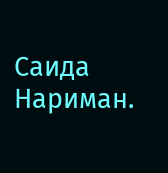Саида Нариман.